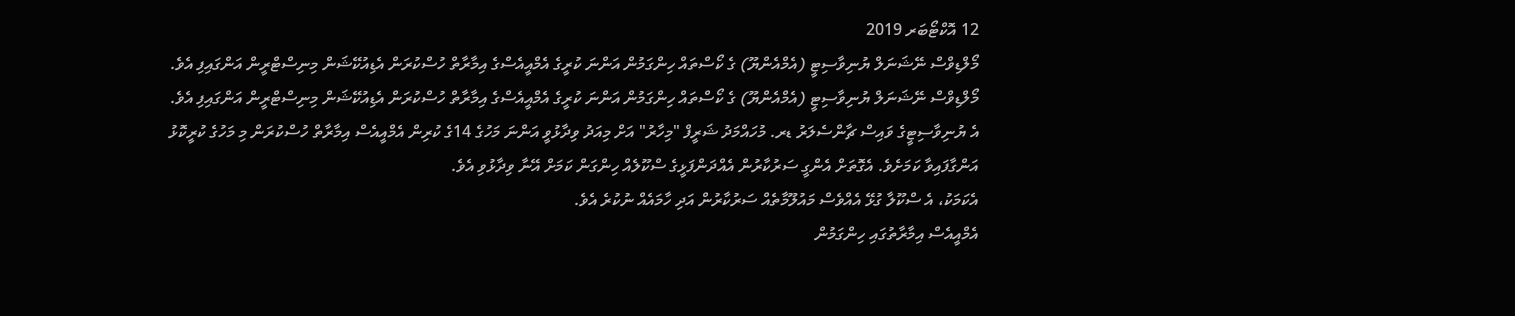12 އޮކްޓޯބަރ 2019
މޯލްޑިވްސް ނޭޝަނަލް ޔުނިވާސިޓީ (އެމްއެންޔޫ) ގެ ކޯސްތައް ހިންގަމުން އަންނަ ކުރީގެ އެމްއީއެސްގެ އިމާރާތް ހުސްކުރަން އެޑިއުކޭޝަން މިނިސްޓްރީން އަންގައިފި އެވެ.
މޯލްޑިވްސް ނޭޝަނަލް ޔުނިވާސިޓީ (އެމްއެންޔޫ) ގެ ކޯސްތައް ހިންގަމުން އަންނަ ކުރީގެ އެމްއީއެސްގެ އިމާރާތް ހުސްކުރަން އެޑިއުކޭޝަން މިނިސްޓްރީން އަންގައިފި އެވެ.
އެ ޔުނިވާސިޓީގެ ވައިސް ޗާންސެލަރު ޑރ. މުހައްމަދު ޝަރީފް "މިހާރު" އަށް މިއަދު ވިދާޅުވީ އަންނަ މަހުގެ 14ގެ ކުރިން އެމްއީއެސް އިމާރާތް ހުސްކުރަން މި މަހުގެ ކުރީކޮޅު އަންގާފައިވާ ކަމަށެވެ. އެގޮތަށް އެންގީ ސަރުކާރުން އެއްދަންފަޅީގެ ސްކޫލެއް ހިންގަން ކަމަށް އޭނާ ވިދާޅުވި އެވެ.
އެކަމަކު، އެ ސްކޫލާ ގުޅޭ އެއްވެސް މައުލޫމާތެއް ސަރުކާރުން އަދި ހާމައެއް ނުކުރެ އެވެ.
އެމްއީއެސް އިމާރާތުގައި ހިންގަމުން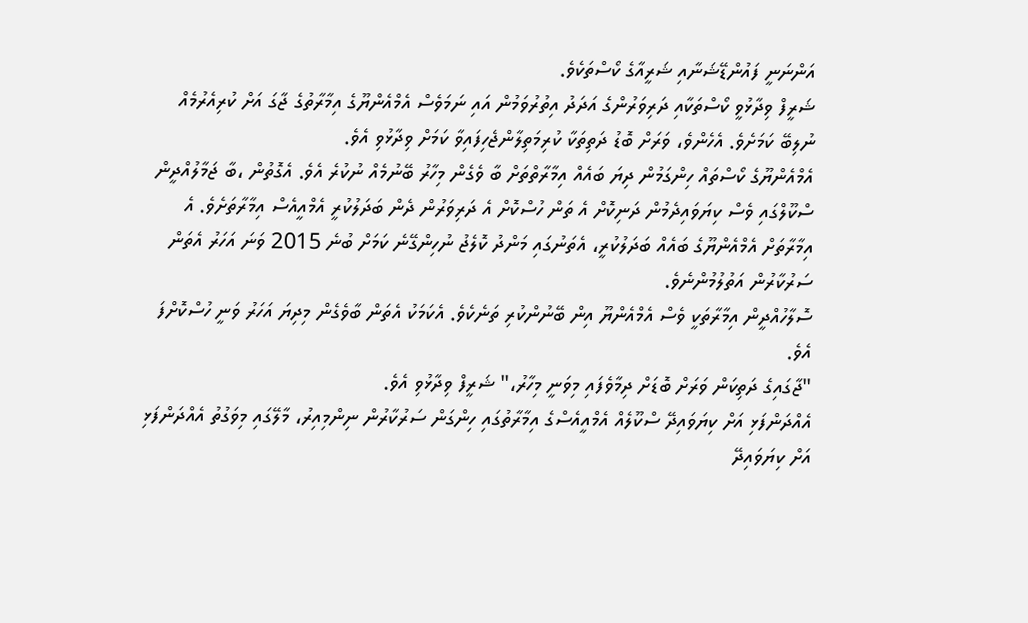އަންނަނީ ފައުންޑޭޝަނާއި ޝަރީއާގެ ކޯސްތަކެވެ.
ޝަރީފް ވިދާޅުވީ ކޯސްތަކާއި ދަރިވަރުންގެ އަދަދު އިތުރުވަމުން އައި ނަމަވެސް އެމްއެންޔޫގެ އިމާރާތުގެ ޖާގަ އަށް ކުރިއެރުމެއް ނުލިބޭ ކަމަށެވެ. އެހެންވެ، ވަރަށް ބޮޑު ދަތިތަކާ ކުރިމަތިލާންޖެހިފައިވާ ކަމަށް ވިދާޅުވި އެވެ.
އެމްއެންޔޫގެ ކޯސްތައް ހިންގަމުން ދިޔަ ބައެއް އިމާރާތްތަށް ބާ ވެގެން މިހާރު ބޭނުމެއް ނުކުރެ އެވެ. އެގޮތުން ،ބާ ޖަމާލުއްދީން ސްކޫލްގައި ވެސް ކިޔަވައިދެމުން ދަނިކޮށް އެ ތަން ހުސްކޮށް އެ ދަރިވަރުން ދެން ބަދަލުކުރީ އެމްއީއެސް އިމާރާތަށެވެ. އެ އިމާރާތަށް އެމްއެންޔޫގެ ބައެއް ބަދަލުކުރީ، އެތަނުގައި މަންދު ކޮލެޖު ނުހިންގޭނެ ކަމަށް ބުނެ 2015 ވަނަ އަހަރު އެތަން ސަރުކާރުން އަތުލުމުންނެވެ.
ސޮލާހުއްދީން އިމާރާތަކީ ވެސް އެމްއެންޔޫ އިން ބޭނުންކުރި ތަނެކެވެ. އެކަމަކު އެތަން ބާވެގެން މިދިޔަ އަހަރު ވަނީ ހުސްކޮށްފަ އެވެ.
"ޖާގައިގެ ދަތިކަން ވަރަށް ބޮޑަށް ދިމާވެފައި މިވަނީ މިހާރު،" ޝަރީފް ވިދާޅުވި އެވެ.
އެއްދަންފަޅި އަށް ކިޔަވައިދޭ ސްކޫލެއް އެމްއީއެސްގެ އިމާރާތުގައި ހިންގަން ސަރުކާރުން ނިންމިއިރު، މާލޭގައި މިވަގުތު އެއްދަންފަޅި އަށް ކިޔަވައިދޭ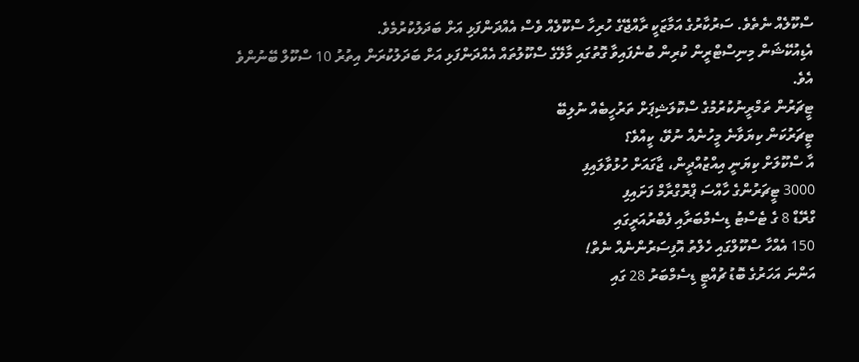ސްކޫލެއް ނެތެވެ. ސަރުކާރުގެ އަމާޒަކީ ރާއްޖޭގެ ހުރިހާ ސްކޫލެއް ވެސް އެއްދަންފަޅި އަށް ބަދަލުކުރުމެވެ.
އެޑިއުކޭޝަން މިނިސްޓްރީން ކުރިން ބުނެފައިވާ ގޮތުގައި މާލޭގެ ސްކޫލުތައް އެއްދަންފަޅި އަށް ބަދަލުކުރަން އިތުރު 10 ސްކޫލް ބޭނުންވެ އެވެ.
ޓީޗަރުން ތަމްރީނުކުރުމުގެ ސްކޮލަޝިޕަށް ތަރުހީބެއް ނުލިބޭ
ޓީޗަރުކަން ކިޔަވާނެ މީހުނެއް ނުވޭ، ކީއްވެ؟
އާ ސްކޫލަށް ކިޔަނީ އިއްޒުއްދީން، ޖާގައަށް ހުޅުވާލައިފި
3000 ޓީޗަރުންގެ ހާއްސަ ޕްރޮގްރާމް ފަށައިފި
ގްރޭޑް 8 ގެ ޓެސްޓު ޑިސެމްބަރާއި ފެބްރުއަރީގައި
150 އެއްހާ ސްކޫލްގައި ހެލްތު އޮފިސަރުންނެއް ނެތް!
އަންނަ އަހަރުގެ ބޮޑު ޗުއްޓީ ޑިސެމްބަރު 28 ގައި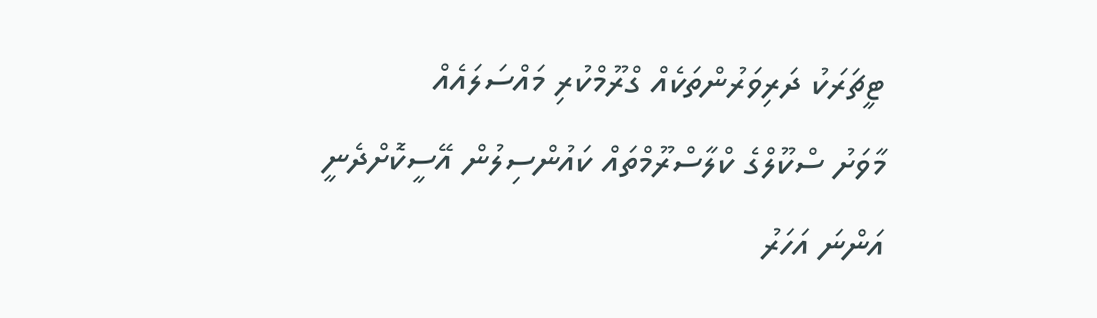ޓީޗަރަކު ދަރިވަރުންތަކެއް ގްރޫމްކުރި މައްސަލައެއް
މާވަށު ސްކޫލްގެ ކްލާސްރޫމްތައް ކައުންސިލުން އޭސީކޮށްދެނީ
އަންނަ އަހަރު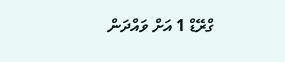ގްރޭޑް 1 އަށް ވައްދަން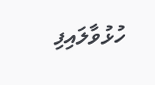ހުޅުވާލައިފި